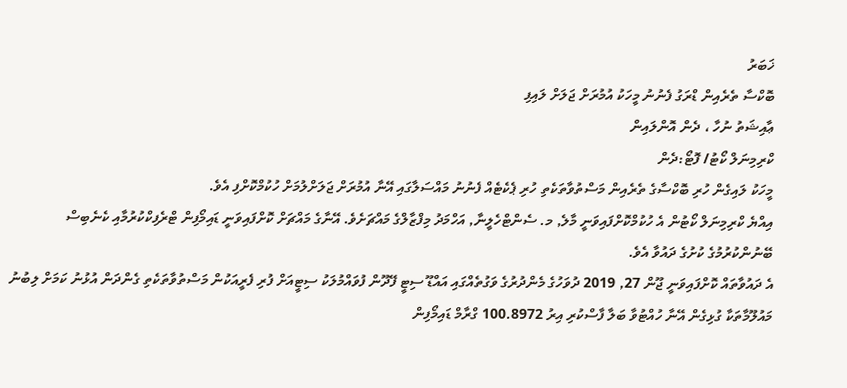ޚަބަރު
ބޮކްސާ ތެރެއިން ޑްރަގު ފެނުނު މީހަކު އުމުރަށް ޖަލަށް ލައިފި
ޢާއިޝަތު ނުހާ ، ދެން އޮންލައިން
ކްރިމިނަލް ކޯޓު/ ފޮޓޯ:ދެން
މީހަކު ލައިގެން ހުރި ބޮކްސާގެ ތެރެއިން މަސްތުވާތަކެތި ހުރި ޕެކެޓެއް ފެނުނު މައްސަލާގައި އޭނާ އުމުރަށް ޖަލަށްލުމަށް ހުކުމްކޮށްފި އެވެ.
އިއްޔެ ކްރިމިނަލް ކޯޓުން އެ ހުކުމްކޮށްފައިވަނީ މާލެ, މ. ސެންޓްހެލީނާ, އަހްމަދު މިފްޒާލްގެ މައްޗަށެވެ. އޭނާގެ މައްޗަށް ކޮށްފައިވަނީ ޑައިމޯފިން ޓްރެފިކްކުރުމާއި ކެނެބިސް ބޭނުންކުރުމުގެ ކުށުގެ ދައުވާ އެވެ.
އެ ދައުވާތައް ކޮށްފައިވަނީ ޖޫން 27, 2019 ދުވަހުގެ މެންދުރުގެ ވަގުތެއްގައި އައްޑޫ ސިޓީ ފޭދޫން ފުވައްމުލަކު ސިޓީއަށް ފުރި ފެރީއަކުން މަސްތުވާތަކެތި ގެންދަން އުޅުނު ކަމަށް ލިބުނު މައުލޫމާތަކާ ގުޅިގެން އޭނާ ހުއްޓުވާ ބަލާ ފާސްކުރި އިރު 100.8972 ގްރާމް ޑައިމޯފިން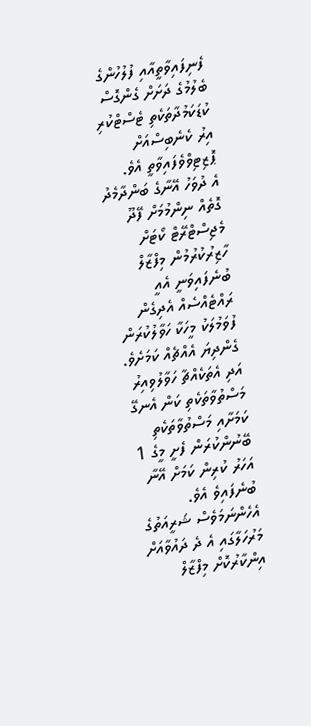ފެނިފައިވާތީއާއި ފުލުހުންގެ ބެލުމުގެ ދަށަށް ގެންގޮސް ކުޑަކަމުދާތަކެތި ޓެސްޓްކުރި އިރު ކެނެބިސްއަށް ޕޮޒިޓިވްވެފައިވާތީ އެވެ.
އެ ދުވަހު އޭނާގެ ބަންދާމެދު ގޮތެއް ނިންމުމަށް ފޭދޫ މެޖިސްޓްރޭޓް ކޯޓަށް ހާޒިރުކުރުމުން މިފްޒާލް ބުނެފައިވަނީ އެއީ ރައްޓެއްސެއް އެދިގެން ފުވަމުލަކު މީހަކާ ހަވާލުކުރަން ގެންދިޔަ އެއްޗެއް ކަމަށެވެ. އަދި އެތަކެއްޗާ ހަވާލުވިއިރު މަސްތުވާތަކެތި ކަން އެނގޭ ކަމަށާއި މަސްތުވާތަކެތި ބޭނުންކުރަން ފެށީ މީގެ 1 އަހަރު ކުރިން ކަމަށް އޭނާ ބުނެފައިވެ އެވެ.
އެހެންނަމަވެސް ޝަރީއަތުގެ މަރުހަލާގައި އެ ދެ ދައުވާއަށް އިންކާރުކޮށް މިފްޒާލް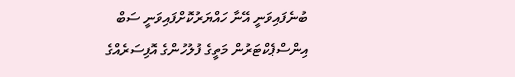ބުނެފައިވަނީ އޭނާ ހައްޔަރުކޮށްފައިވަނީ ސަބް އިންސްޕެކްޓަރުން މަތީގެ ފުލުހުންގެ އޮފިސަރެއްގެ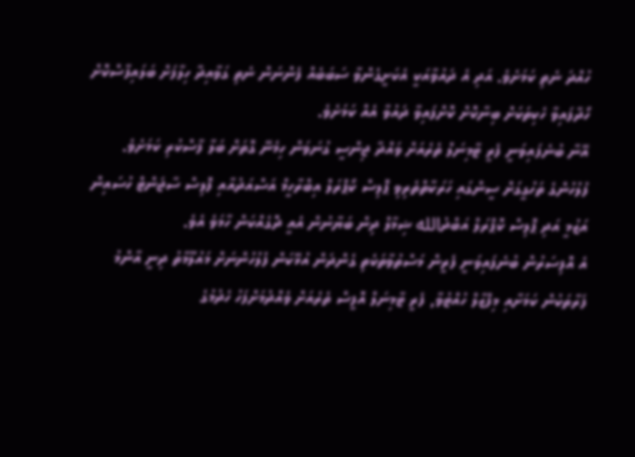ހުއްދަ ނެތި ކަމަށެވެ. އަދި އެ ދައުވާއަކީ އެކަށީގެންވާ ސަބަބެއް ފެންނަން ނެތި ގަވާއިދާ ހިލާފަށް ބަލައިފާސްކޮށް ހޯދާފައިވާ ހެކިތަކަށް ބިނާކޮށް ކޮށްފައިވާ ދައުވާ އެއް ކަމަށެވެ.
އޭނާ ބުނެފައިވަނީ ފެރީ ޓާމިނަލް ތެރެއަށް ވައްދާ ޖިންސީ ގުނަވަން ހިމެނޭ ގޮތަށް ބަލާ ފާސްކުރި ކަމަށެވެ.
ފުލުހުންގެ ތަހުގީގަށް ސީންގައި ހަރަކާތްތެރިވި ޕޮލިސް ކޯޕްރަލް އިބްރާހީމް އަސްއަދުއާއި ފޮލިސް ސާޖަންޓް ހުސައިން އަޒުމީ އަދި ޕޮލިސް ކޮޕްރަލް އަބްދުالله ޝިމާލް ދިން ބަޔާނުން އެއީ ދޮގެއްކަން ހާމަވެ އެވެ.
އެ އޮފިސަރުން ބުނެފައިވަނީ ފެރީން މަސްތުވާތަކެތި ގެންދަން އުޅޭކަން ފުލުހުންނަށް މައުލޫމާތު ދިނީ އާންމު ފަރާތަކުން ކަމަށާއި މިފްޒާލް ހުއްޓުވާ, ފެރީ ޓާމިނަލް އޮފީސް ތެރެއަށް ވެއްދުމަށްފަހު ހެދުމުގެ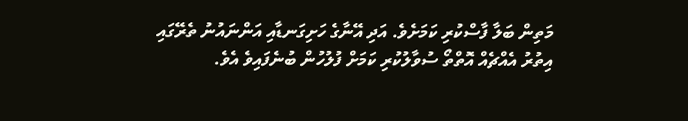މަތިން ބަލާ ފާސްކުރި ކަމަށެވެ. އަދި އޭނާގެ ހަށިގަނޑާއި އަންނައުނު ތެރޭގައި އިތުރު އެއްޗެއް އޮތްތޯ ސުވާލުކުރި ކަމަށް ފުލުހުން ބުނެފައިވެ އެވެ.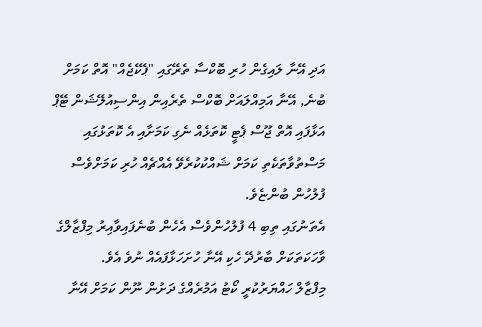އަދި އޭނާ ލައިގެން ހުރި ބޮކްސާ ތެރޭގައި "ޕެކޭޖެއް" އޮތް ކަމަށް ބުނެ, އޭނާ އަމިއްލައަށް ބޮކްސް ތެރެއިން އިންސިއުލޭޝަން ޓޭޕް އަޅާފައި އޮތް ޖޫސް ޕެޓީ ކޮތަޅެއް ނެގި ކަމަށާއި އެ ކޮތަޅުގައި މަސްތުވާތަކެތި ކަމަށް ޝައްކުކުރެވޭ އެއްޗެއް ހުރި ކަމަށްވެސް ފުލުހުން ބުންޏެވެ.
އެތަނުގައި ތިބި 4 ފުލުހުންވެސް އެހެން ބުނެފައިވާއިރު މިފްޒާލްގެ ވާހަކަތަކަށް ބާރުދޭ ހެކި އޭނާ ހުށަހަޅާފައެއް ނުވެ އެވެ.
މިފްޒާލް ހައްޔަރުކުރީ ކޯޓު އަމުރެއްގެ ދަށުން ނޫން ކަމަށް އޭނާ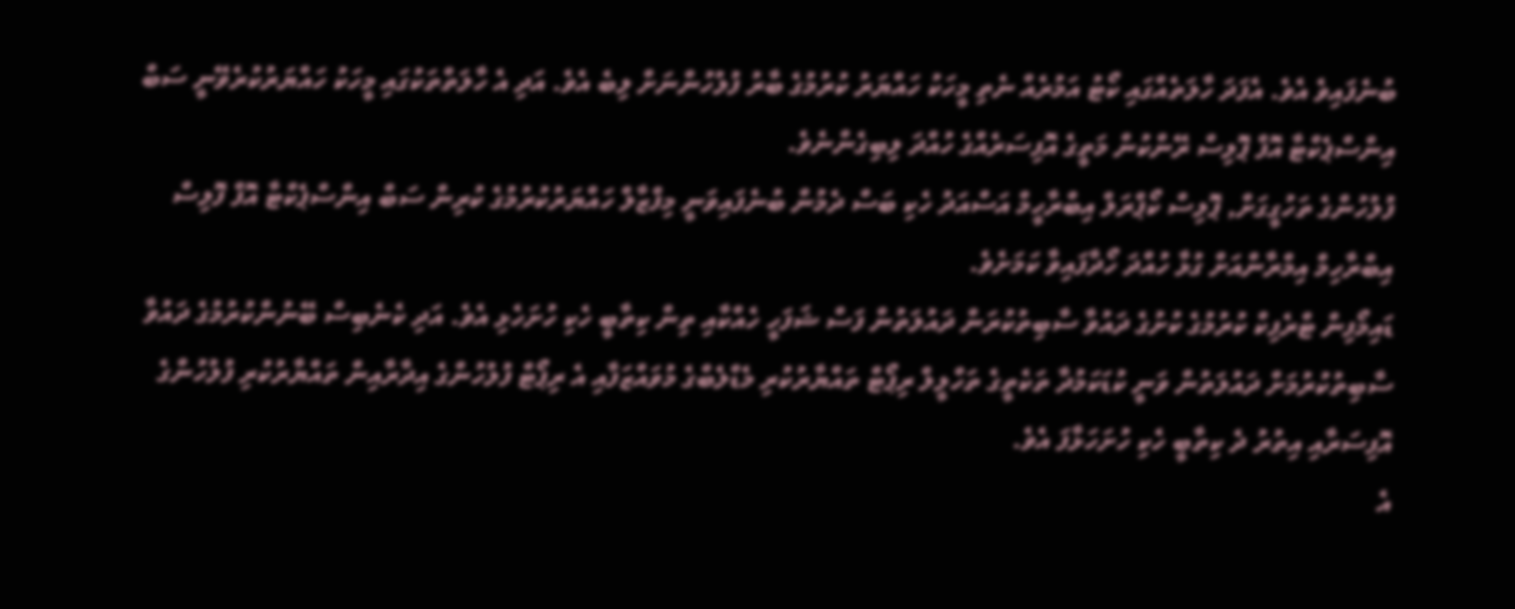ބުނެފައިވެ އެވެ. އެފަދަ ހާލަތެއްގައި ކޯޓު އަމުރެއް ނެތި މީހަކު ހައްޔަރު ކުރުމުގެ ބާރު ފުލުހުންނަށް ލިބެ އެވެ. އަދި އެ ހާލަތްތަކުގައި މީހަކު ހައްޔަރުކުރެވޭނީ ސަބް އިންސްޕެކްޓާ އޮފް ޕޮލިސް ރޭންކުން މަތީގެ އޮފިސަރެއްގެ ހުއްދަ ލިބިގެންނެވެ.
ފުލުހުންގެ ތަހުގީގަށް, ޕޮލިސް ކޯޕްރަލް އިބްރާހީމް އަސްއަދު ހެކި ބަސް ދެމުން ބުނެފައިވަނީ މިފްޒާލް ހައްޔަރުކުރުމުގެ ކުރިން ސަބް އިންސްޕެކްޓާ އޮފް ފޮލިސް އިބްރާހިމް އިމްރާންއަށް ގުޅާ ހުއްދަ ހޯދާފައިވާ ކަމަށެވެ.
ޑައިމޯފިން ޓްރެފިކް ކުރުމުގެ ކުށުގެ ދައުވާ ސާބިތުކުރަން ދައުލަތުން ފަސް ޝަފަހީ ހެއްކާއި ތިން ކިތާބީ ހެކި ހުށަހެޅި އެވެ. އަދި ކެނެބިސް ބޭނުންކުރުމުގެ ދައުވާ ސާބިތުކުރުމަށް ދައުލަތުން ވަނީ ކުޑަކަމުދާ ތަކެތީގެ ތަހްލީލް ރިޕޯޓް ތައްޔާރުކުރި މެޑްލެބްގެ މުވައްޒަފާއި އެ ރިޕޯޓް ފުލުހުންގެ އިދާރާއިން ތައްޔާރުކުރި ފުލުހުންގެ އޮފިސަރާއި އިތުރު ދެ ކިތާބީ ހެކި ހުށަހަޅާފަ އެވެ.
އެ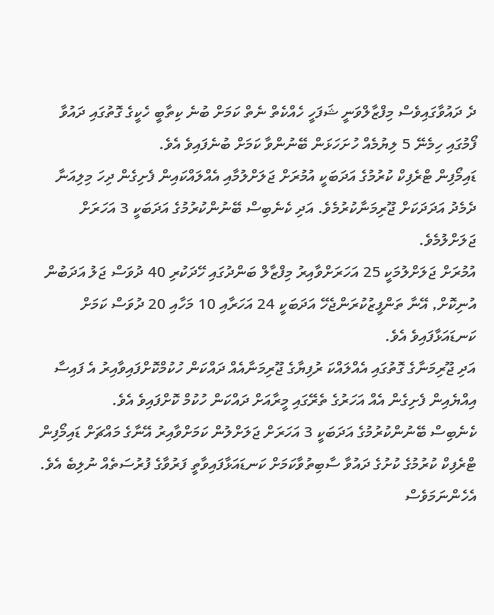ދެ ދައުވާގައިވެސް މިފްޒާލްވަނީ ޝަފަހީ ހެއްކެތް ނެތް ކަމަށް ބުނެ ކިތާބީ ހެކީގެ ގޮތުގައި ދައުވާ ފޯމުގައި ހިމެނޭ 5 ލިޔުމެއް ހުށަހަޅަން ބޭނުންވާ ކަމަށް ބުނެފައިވެ އެވެ.
ޑައިމޯފިން ޓްރެފިކް ކުރުމުގެ އަދަބަކީ އުމުރަށް ޖަލަށްލުމާއި އެއްލައްކައިން ފެށިގެން ދިހަ މިލިއަނާ ދެމެދު އަދަދަކަށް ޖޫރިމަނާކުރުމެވެ. އަދި ކެނެބިސް ބޭނުންކުރުމުގެ އަދަބަކީ 3 އަހަރަށް ޖަލަށްލުމެވެ.
އުމުރަށް ޖަލަށްލުމަކީ 25 އަހަރަށްވާއިރު މިފްޒާލް ބަންދުގައި ހޭދަކުރި 40 ދުވަސް ޖަލު އަދަބުން އުނިކޮށް, އޭނާ ތަންފީޒުކުރަންޖެހޭ އަދަބަކީ 24 އަހަރާއި 10 މަހާއި 20 ދުވަސް ކަމަށް ކަނޑައަޅާފައިވެ އެވެ.
އަދި ޖޫރިމަނާގެ ގޮތުގައި އެއްލައްކަ ރުފިޔާގެ ޖޫރިމަނާއެއް ދައްކަން ހުކުމްކޮށްފައިވާއިރު އެ ފައިސާ އިއްޔެއިން ފެށިގެން އެއް އަހަރުގެ ތެރޭގައި މީރާއަށް ދައްކަން ހުކުމް ކޮށްފައިވެ އެވެ.
ކެނެބިސް ބޭނުންކުރުމުގެ އަދަބަކީ 3 އަހަރަށް ޖަލަށްލުން ކަމަށްވާއިރު އޭނާގެ މައްޗަށް ޑައިމޯފިން ޓްރެފިކް ކުރުމުގެ ކުށުގެ ދައުވާ ސާބިތުވާކަމަށް ކަނޑައަޅާފައިވާތީ ފަރުވާގެ ފުރުސަތެއް ނުލިބެ އެވެ. އެހެންނަމަވެސް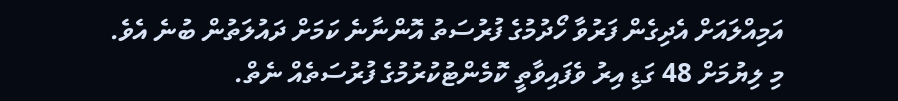އަމިއްލައަށް އެދިގެން ފަރުވާ ހޯދުމުގެ ފުރުސަތު އޮންނާނެ ކަމަށް ދައުލަތުން ބުނެ އެވެ.
މި ލިޔުމަށް 48 ގަޑި އިރު ވެފައިވާތީ ކޮމެންޓުކުރުމުގެ ފުރުސަތެއް ނެތް.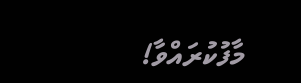މާފުކުރައްވާ!